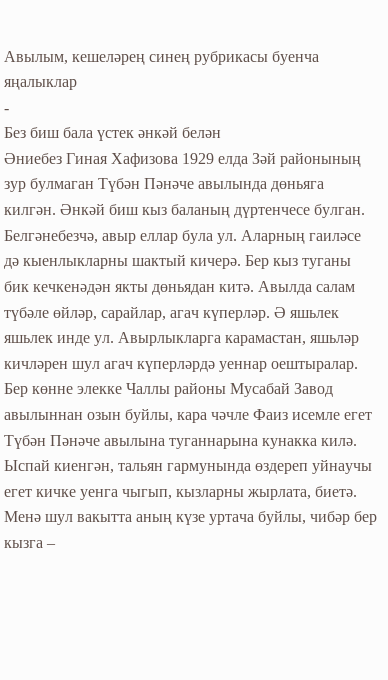Авылым, кешеләрең синең рубрикасы буенча яңалыклар
-
Без биш бала үстек әнкәй белән
Әниебез Гиная Хафизова 1929 елда Зәй районының зур булмаган Түбән Пәнәче авылында дөньяга килгән. Әнкәй биш кыз баланың дүртенчесе булган. Белгәнебезчә, авыр еллар була ул. Аларның гаиләсе дә кыенлыкларны шактый кичерә. Бер кыз туганы бик кечкенәдән якты дөньядан китә. Авылда салам түбәле өйләр, сарайлар, агач күперләр. Ә яшьлек яшьлек инде ул. Авырлыкларга карамастан, яшьләр кичләрен шул агач күперләрдә уеннар оештыралар. Бер көнне элекке Чаллы районы Мусабай Завод авылыннан озын буйлы, кара чәчле Фаиз исемле егет Түбән Пәнәче авылына туганнарына кунакка килә. Ыспай киенгән, тальян гармунында өздереп уйнаучы егет кичке уенга чыгып, кызларны жырлата, биетә. Менә шул вакытта аның күзе уртача буйлы, чибәр бер кызга –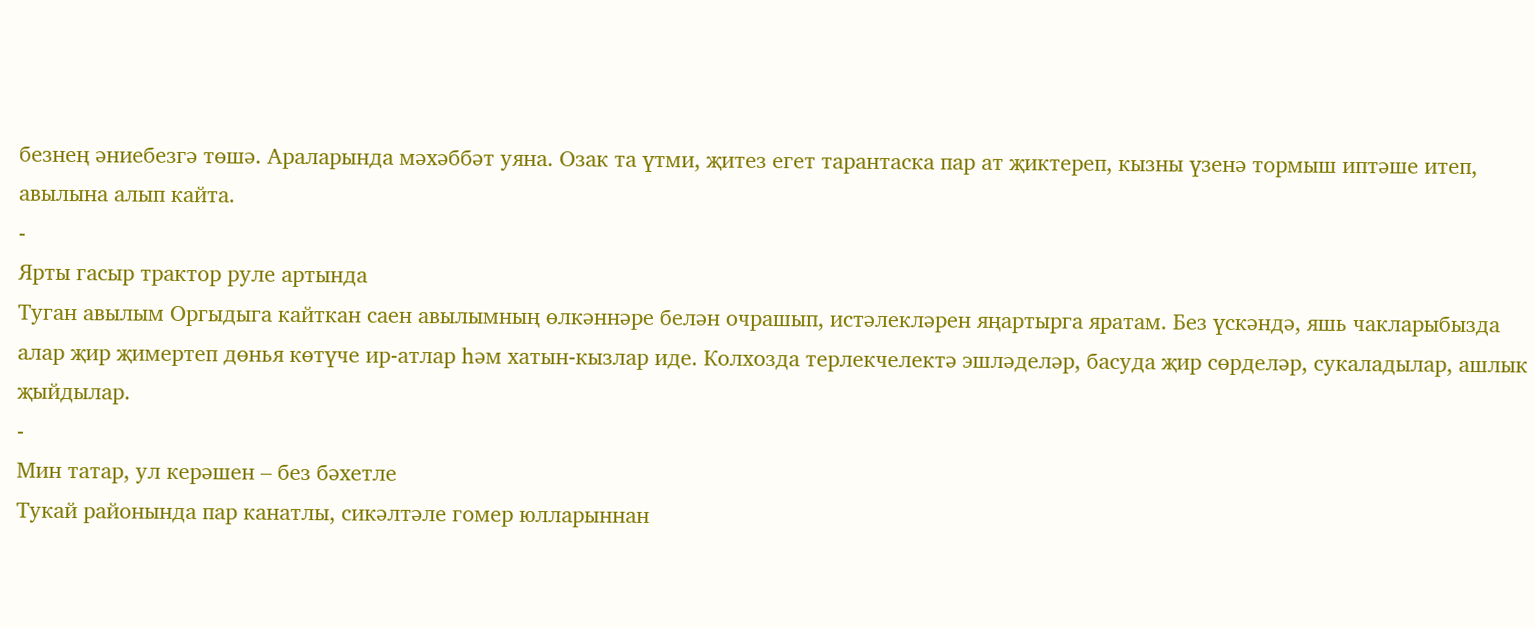безнең әниебезгә төшә. Араларында мәхәббәт уяна. Озак та үтми, җитез егет тарантаска пар ат җиктереп, кызны үзенә тормыш иптәше итеп, авылына алып кайта.
-
Ярты гасыр трактор руле артында
Туган авылым Оргыдыга кайткан саен авылымның өлкәннәре белән очрашып, истәлекләрен яңартырга яратам. Без үскәндә, яшь чакларыбызда алар җир җимертеп дөнья көтүче ир-атлар һәм хатын-кызлар иде. Колхозда терлекчелектә эшләделәр, басуда җир сөрделәр, сукаладылар, ашлык җыйдылар.
-
Мин татар, ул керәшен – без бәхетле
Тукай районында пар канатлы, сикәлтәле гомер юлларыннан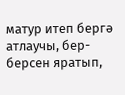матур итеп бергә атлаучы, бер-берсен яратып,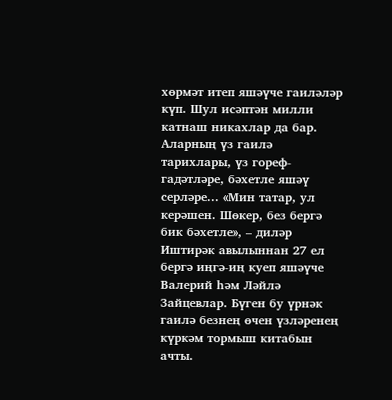хөрмәт итеп яшәүче гаиләләр күп. Шул исәптән милли катнаш никахлар да бар. Аларның үз гаилә тарихлары, үз гореф-гадәтләре, бәхетле яшәү серләре... «Мин татар, ул керәшен. Шөкер, без бергә бик бәхетле», – диләр Иштирәк авылыннан 27 ел бергә иңгә-иң куеп яшәүче Валерий hәм Ләйлә Зайцевлар. Бүген бу үрнәк гаилә безнең өчен үзләренең күркәм тормыш китабын ачты.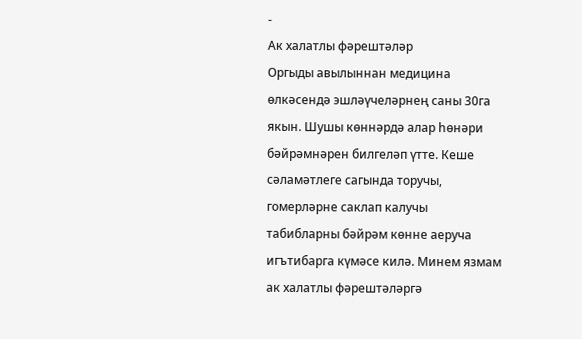-
Ак халатлы фәрештәләр
Оргыды авылыннан медицина өлкәсендә эшләүчеләрнең саны 30га якын. Шушы көннәрдә алар hөнәри бәйрәмнәрен билгеләп үтте. Кеше сәламәтлеге сагында торучы, гомерләрне саклап калучы табибларны бәйрәм көнне аеруча игътибарга күмәсе килә. Минем язмам ак халатлы фәрештәләргә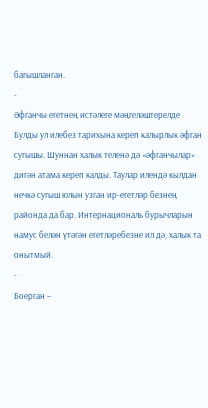багышланган.
-
Әфганчы егетнең истәлеге мәңгеләштерелде
Булды ул илебез тарихына кереп калырлык әфган сугышы. Шуннан халык теленә дә «әфганчылар» дигән атама кереп калды. Таулар илендә кылдан нечкә сугыш юлын узган ир-егетләр безнең районда да бар. Интернациональ бурычларын намус белән үтәгән егетләребезне ил дә, халык та онытмый.
-
Боерган –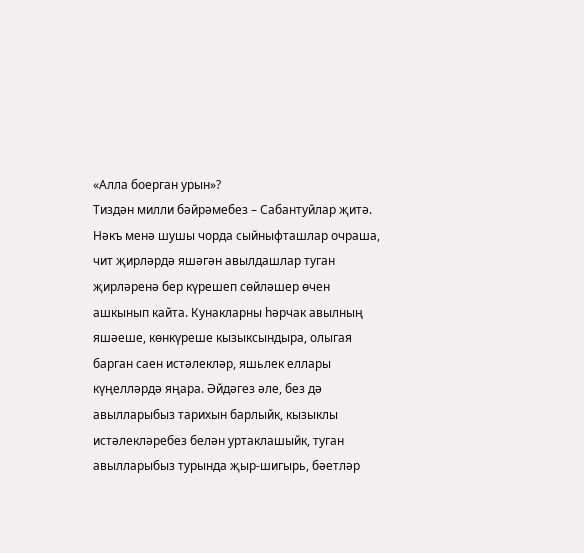«Алла боерган урын»?
Тиздән милли бәйрәмебез – Сабантуйлар җитә. Нәкъ менә шушы чорда сыйныфташлар очраша, чит җирләрдә яшәгән авылдашлар туган җирләренә бер күрешеп сөйләшер өчен ашкынып кайта. Кунакларны һәрчак авылның яшәеше, көнкүреше кызыксындыра, олыгая барган саен истәлекләр, яшьлек еллары күңелләрдә яңара. Әйдәгез әле, без дә авылларыбыз тарихын барлыйк, кызыклы истәлекләребез белән уртаклашыйк, туган авылларыбыз турында җыр-шигырь, бәетләр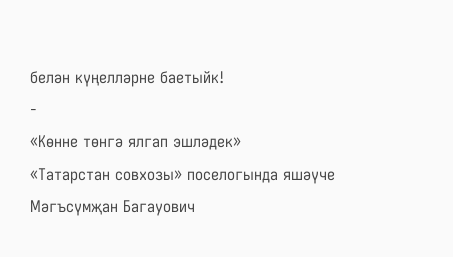белән күңелләрне баетыйк!
-
«Көнне төнгә ялгап эшләдек»
«Татарстан совхозы» поселогында яшәүче Мәгъсүмҗан Багауович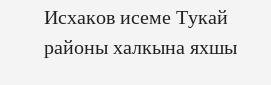Исхаков исеме Тукай районы халкына яхшы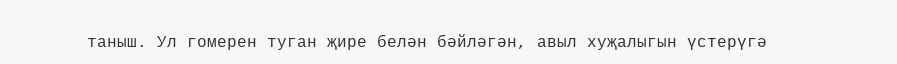таныш. Ул гомерен туган җире белән бәйләгән, авыл хуҗалыгын үстерүгә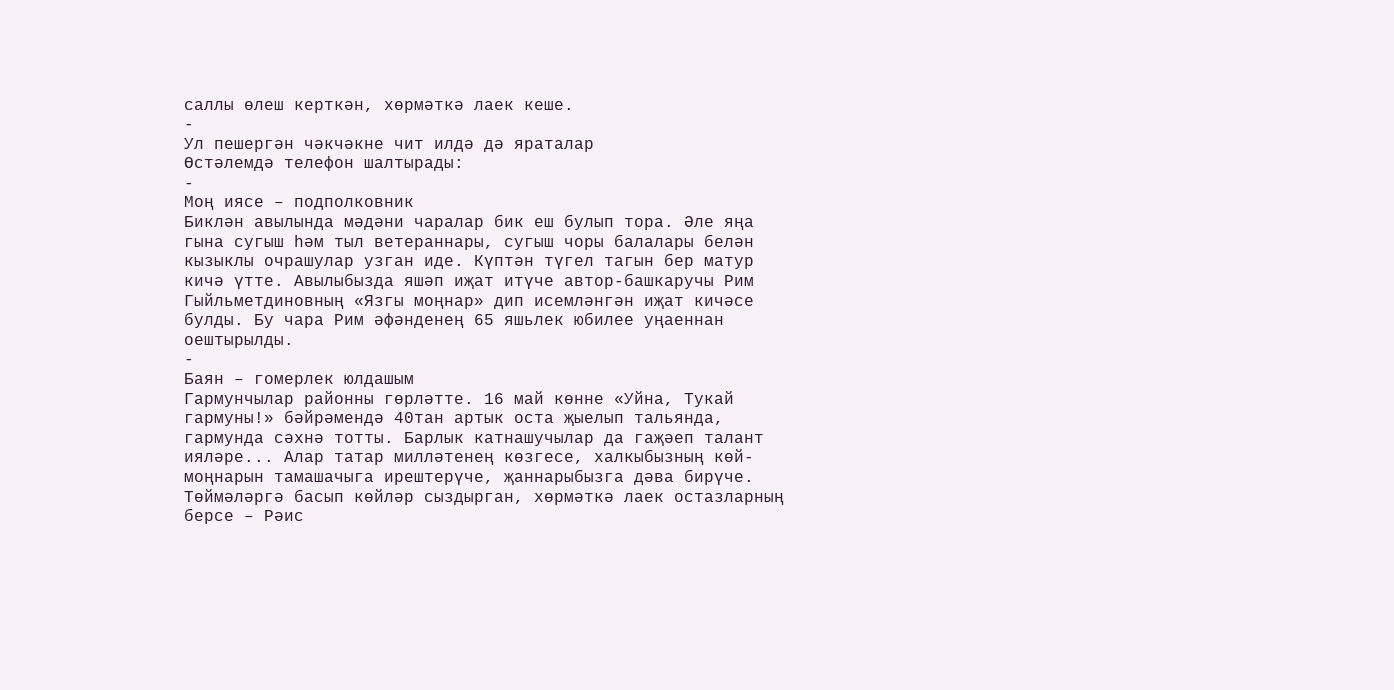саллы өлеш керткән, хөрмәткә лаек кеше.
-
Ул пешергән чәкчәкне чит илдә дә яраталар
Өстәлемдә телефон шалтырады:
-
Моң иясе – подполковник
Биклән авылында мәдәни чаралар бик еш булып тора. Әле яңа гына сугыш һәм тыл ветераннары, сугыш чоры балалары белән кызыклы очрашулар узган иде. Күптән түгел тагын бер матур кичә үтте. Авылыбызда яшәп иҗат итүче автор-башкаручы Рим Гыйльметдиновның «Язгы моңнар» дип исемләнгән иҗат кичәсе булды. Бу чара Рим әфәнденең 65 яшьлек юбилее уңаеннан оештырылды.
-
Баян – гомерлек юлдашым
Гармунчылар районны гөрләтте. 16 май көнне «Уйна, Тукай гармуны!» бәйрәмендә 40тан артык оста җыелып тальянда, гармунда сәхнә тотты. Барлык катнашучылар да гаҗәеп талант ияләре... Алар татар милләтенең көзгесе, халкыбызның көй-моңнарын тамашачыга ирештерүче, җаннарыбызга дәва бирүче. Төймәләргә басып көйләр сыздырган, хөрмәткә лаек остазларның берсе – Рәис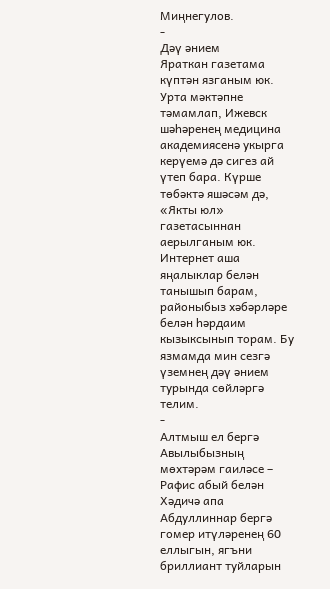Миңнегулов.
-
Дәү әнием
Яраткан газетама күптән язганым юк. Урта мәктәпне тәмамлап, Ижевск шәһәренең медицина академиясенә укырга керүемә дә сигез ай үтеп бара. Күрше төбәктә яшәсәм дә, «Якты юл» газетасыннан аерылганым юк. Интернет аша яңалыклар белән танышып барам, районыбыз хәбәрләре белән һәрдаим кызыксынып торам. Бу язмамда мин сезгә үземнең дәү әнием турында сөйләргә телим.
-
Алтмыш ел бергә
Авылыбызның мөхтәрәм гаиләсе – Рафис абый белән Хәдичә апа Абдуллиннар бергә гомер итүләренең 60 еллыгын, ягъни бриллиант туйларын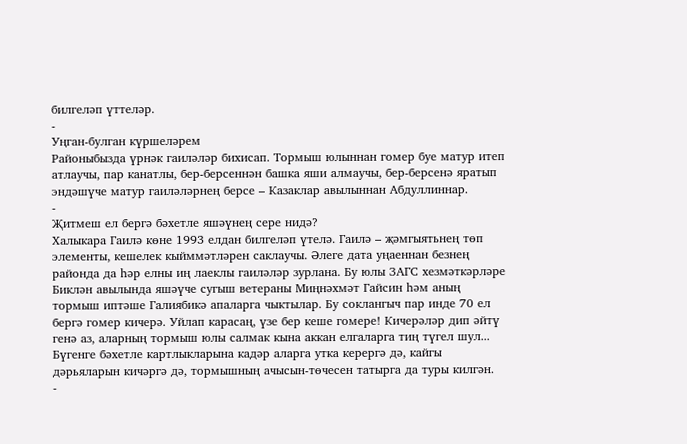билгеләп үттеләр.
-
Уңган-булган күршеләрем
Районыбызда үрнәк гаиләләр бихисап. Тормыш юлыннан гомер буе матур итеп атлаучы, пар канатлы, бер-берсеннән башка яши алмаучы, бер-берсенә яратып эндәшүче матур гаиләләрнең берсе – Казаклар авылыннан Абдуллиннар.
-
Җитмеш ел бергә бәхетле яшәүнең сере нидә?
Халыкара Гаилә көне 1993 елдан билгеләп үтелә. Гаилә – җәмгыятьнең төп элементы, кешелек кыйммәтләрен саклаучы. Әлеге дата уңаеннан безнең районда да һәр елны иң лаеклы гаиләләр зурлана. Бу юлы ЗАГС хезмәткәрләре Биклән авылында яшәүче сугыш ветераны Миңнәхмәт Гайсин һәм аның тормыш иптәше Галиябикә апаларга чыктылар. Бу соклангыч пар инде 70 ел бергә гомер кичерә. Уйлап карасаң, үзе бер кеше гомере! Кичерәләр дип әйтү генә аз, аларның тормыш юлы салмак кына аккан елгаларга тиң түгел шул... Бүгенге бәхетле картлыкларына кадәр аларга утка керергә дә, кайгы дәрьяларын кичәргә дә, тормышның ачысын-төчесен татырга да туры килгән.
-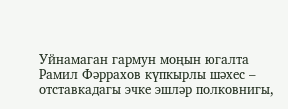Уйнамаган гармун моңын югалта
Рамил Фәррахов күпкырлы шәхес – отставкадагы эчке эшләр полковнигы,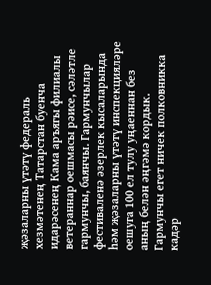җәзаларны үтәтү федераль хезмәтенең Татарстан буенча идарәсенең Кама аръягы филиалы ветераннар оешмасы рәисе, сәләтле гармунчы, баянчы. Гармунчылар фестиваленә әзерлек кысаларында һәм җәзаларны үтәтү инспекцияләре оешуга 100 ел тулу уңаеннан без аның белән әңгәмә кордык. Гармунчы егет ничек полковникка кадәр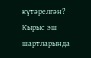күтәрелгән? Кырыс эш шартларында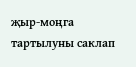җыр-моңга тартылуны саклап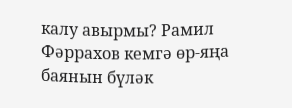калу авырмы? Рамил Фәррахов кемгә өр-яңа баянын бүләк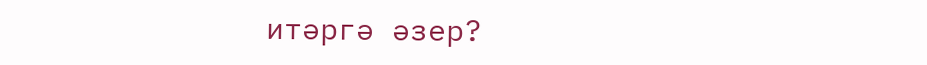итәргә әзер?